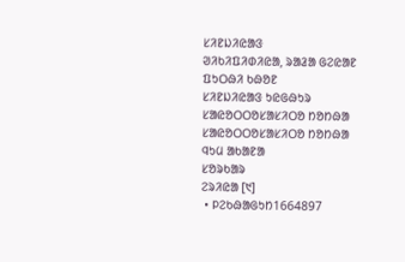ᱥᱤᱱᱡᱤᱭᱟᱝ
ᱣᱤᱠᱤᱯᱤᱰᱤᱭᱟ, ᱨᱟᱲᱟ ᱜᱮᱭᱟᱱ ᱯᱩᱛᱷᱤ ᱠᱷᱚᱱ
ᱥᱤᱱᱡᱤᱭᱟᱝ ᱩᱭᱜᱷᱩᱨ ᱥᱟᱭᱚᱛᱛᱚᱥᱟᱥᱤᱛᱚ ᱴᱚᱴᱷᱟ
ᱥᱟᱭᱚᱛᱛᱚᱥᱟᱥᱤᱛᱚ ᱴᱚᱴᱷᱟ
ᱧᱩᱢ ᱟᱠᱟᱱᱟ
ᱥᱚᱨᱠᱟᱨ
ᱮᱨᱤᱭᱟ [᱑]
 • ᱞᱮᱠᱷᱟᱜᱩᱴ1664897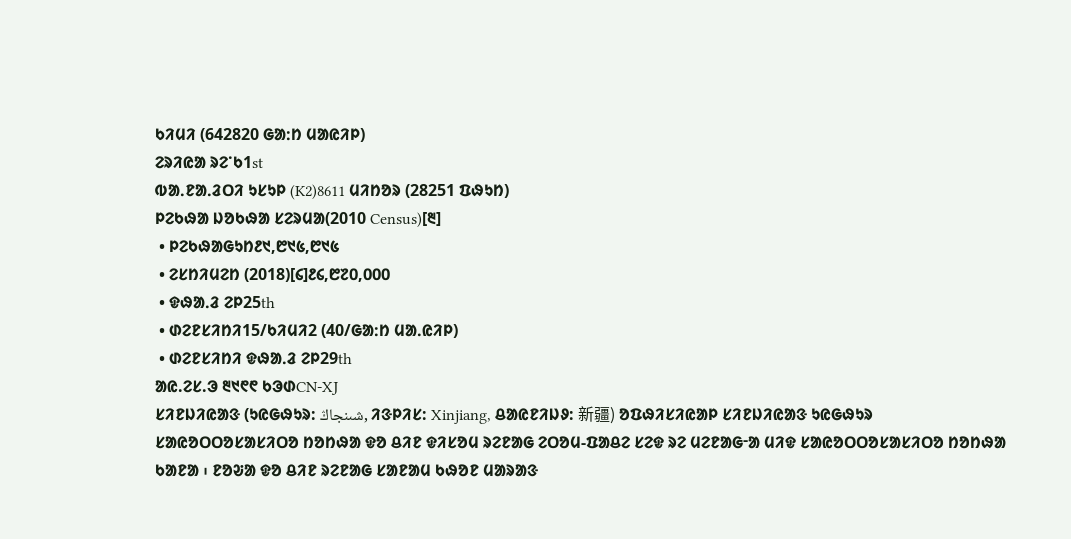ᱠᱤᱢᱤ (642820 ᱜᱟᱺᱴ ᱢᱟᱭᱤᱞ)
ᱮᱨᱤᱭᱟ ᱨᱮᱸᱠ1st
ᱵᱟᱹᱱᱟᱹᱲᱛᱤ ᱩᱥᱩᱞ (K2)8611 ᱢᱤᱴᱚᱨ (28251 ᱯᱷᱩᱴ)
ᱞᱮᱠᱷᱟ ᱡᱚᱠᱷᱟ ᱥᱮᱨᱢᱟ(2010 Census)[᱓]
 • ᱞᱮᱠᱷᱟᱜᱩᱴ᱒᱑,᱘᱑᱕,᱘᱑᱕
 • ᱮᱥᱴᱤᱢᱮᱴ (2018)[᱔]᱒᱔,᱘᱗᱐,᱐᱐᱐
 • ᱫᱷᱟᱹᱲ ᱮᱞ25th
 • ᱰᱮᱱᱥᱤᱴᱤ15/ᱠᱤᱢᱤ2 (40/ᱜᱟᱺᱴ ᱢᱟᱹᱭᱤᱞ)
 • ᱰᱮᱱᱥᱤᱴᱤ ᱫᱷᱟᱹᱲ ᱮᱞ29th
ᱟᱭ.ᱮᱥ.ᱳ ᱓᱑᱖᱖ ᱠᱳᱰCN-XJ
ᱥᱤᱱᱡᱤᱭᱟᱝ (ᱩᱭᱜᱷᱩᱨ: شىنجاڭ, ᱤᱝᱞᱤᱥ: Xinjiang, ᱪᱟᱭᱱᱤᱡᱽ: 新疆) ᱚᱯᱷᱤᱥᱤᱭᱟᱞ ᱥᱤᱱᱡᱤᱭᱟᱝ ᱩᱭᱜᱷᱩᱨ ᱥᱟᱭᱚᱛᱛᱚᱥᱟᱥᱤᱛᱚ ᱴᱚᱴᱷᱟ ᱫᱚ ᱪᱤᱱ ᱫᱤᱥᱚᱢ ᱨᱮᱱᱟᱜ ᱮᱛᱚᱢ-ᱯᱟᱪᱮ ᱥᱮᱫ ᱨᱮ ᱢᱮᱱᱟᱜᱼᱟ ᱢᱤᱫ ᱥᱟᱭᱚᱛᱛᱚᱥᱟᱥᱤᱛᱚ ᱴᱚᱴᱷᱟ ᱠᱟᱱᱟ ᱾ ᱱᱚᱶᱟ ᱫᱚ ᱪᱤᱱ ᱨᱮᱱᱟᱜ ᱥᱟᱱᱟᱢ ᱠᱷᱚᱱ ᱢᱟᱨᱟᱝ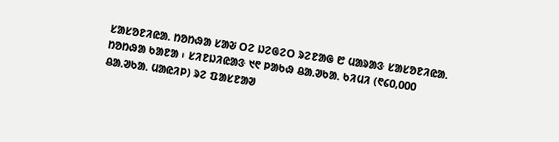ᱥᱟᱥᱚᱱᱤᱭᱟᱹ ᱴᱚᱴᱷᱟ ᱥᱟᱶ ᱛᱮ ᱡᱮᱜᱮᱛ ᱨᱮᱱᱟᱜ ᱘ ᱢᱟᱨᱟᱝ ᱥᱟᱥᱚᱱᱤᱭᱟᱹ ᱴᱚᱴᱷᱟ ᱠᱟᱱᱟ ᱾ ᱥᱤᱱᱡᱤᱭᱟᱝ ᱑᱖ ᱞᱟᱠᱷ ᱪᱟᱹᱣᱠᱟᱹ ᱠᱤᱢᱤ (᱖᱔᱐,᱐᱐᱐ ᱪᱟᱹᱣᱠᱟᱹ ᱢᱟᱭᱤᱞ) ᱨᱮ ᱯᱟᱥᱱᱟᱣ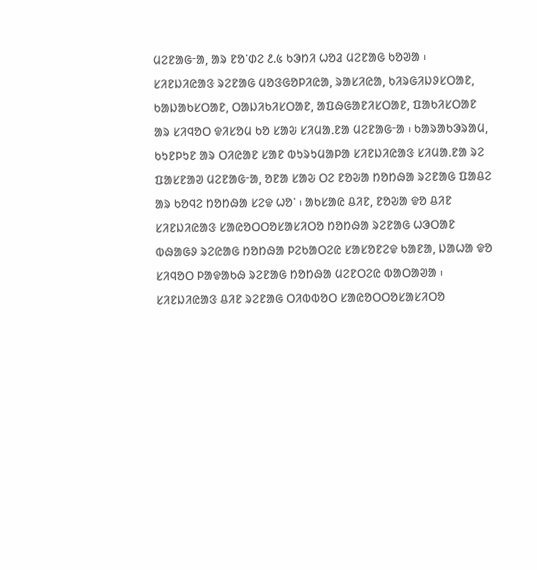ᱢᱮᱱᱟᱜᱼᱟ, ᱟᱨ ᱱᱚᱸᱰᱮ ᱒.᱕ ᱠᱳᱴᱤ ᱦᱚᱲ ᱢᱮᱱᱟᱜ ᱠᱚᱣᱟ ᱾
ᱥᱤᱱᱡᱤᱭᱟᱝ ᱨᱮᱱᱟᱜ ᱢᱚᱝᱜᱚᱞᱤᱭᱟ, ᱨᱟᱥᱤᱭᱟ, ᱠᱤᱨᱜᱤᱡᱽᱥᱛᱟᱱ, ᱠᱟᱡᱟᱠᱥᱛᱟᱱ, ᱛᱟᱡᱤᱠᱤᱥᱛᱟᱱ, ᱟᱯᱷᱜᱟᱱᱤᱥᱛᱟᱱ, ᱯᱟᱠᱤᱥᱛᱟᱱ ᱟᱨ ᱥᱤᱧᱚᱛ ᱫᱤᱥᱚᱢ ᱠᱚ ᱥᱟᱶ ᱥᱤᱢᱟᱹᱱᱟ ᱢᱮᱱᱟᱜᱼᱟ ᱾ ᱠᱟᱨᱟᱠᱳᱨᱟᱢ, ᱠᱩᱱᱞᱩᱱ ᱟᱨ ᱛᱤᱭᱟᱱ ᱥᱟᱱ ᱵᱩᱨᱩᱢᱟᱞᱟ ᱥᱤᱱᱡᱤᱭᱟᱝ ᱥᱤᱢᱟᱹᱱᱟ ᱨᱮ ᱯᱟᱥᱱᱟᱣ ᱢᱮᱱᱟᱜᱼᱟ, ᱚᱱᱟ ᱥᱟᱶ ᱛᱮ ᱱᱚᱶᱟ ᱴᱚᱴᱷᱟ ᱨᱮᱱᱟᱜ ᱯᱟᱪᱮ ᱟᱨ ᱠᱚᱧᱮ ᱴᱚᱴᱷᱟ ᱥᱮᱫ ᱦᱚᱸ ᱾ ᱟᱠᱥᱟᱭ ᱪᱤᱱ, ᱱᱚᱶᱟ ᱫᱚ ᱪᱤᱱ ᱥᱤᱱᱡᱤᱭᱟᱝ ᱥᱟᱭᱚᱛᱛᱚᱥᱟᱥᱤᱛᱚ ᱴᱚᱴᱷᱟ ᱨᱮᱱᱟᱜ ᱦᱳᱛᱟᱱ ᱵᱷᱟᱜᱽ ᱨᱮᱭᱟᱜ ᱴᱚᱴᱷᱟ ᱞᱮᱠᱟᱛᱮᱭ ᱥᱟᱥᱚᱱᱮᱫ ᱠᱟᱱᱟ, ᱡᱟᱦᱟ ᱫᱚ ᱥᱤᱧᱚᱛ ᱞᱟᱫᱟᱠᱷ ᱨᱮᱱᱟᱜ ᱴᱚᱴᱷᱟ ᱢᱮᱱᱛᱮᱭ ᱵᱟᱛᱟᱣᱟ ᱾ ᱥᱤᱱᱡᱤᱭᱟᱝ ᱪᱤᱱ ᱨᱮᱱᱟᱜ ᱛᱤᱵᱵᱚᱛ ᱥᱟᱭᱚᱛᱛᱚᱥᱟᱥᱤᱛᱚ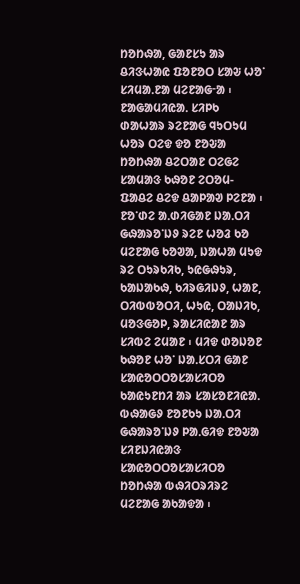ᱴᱚᱴᱷᱟ, ᱜᱟᱱᱥᱩ ᱟᱨ ᱪᱤᱝᱦᱟᱭ ᱯᱚᱱᱚᱛ ᱥᱟᱶ ᱦᱚᱸ ᱥᱤᱢᱟᱹᱱᱟ ᱢᱮᱱᱟᱜᱼᱟ ᱾ ᱱᱟᱜᱟᱢᱤᱭᱟᱹ ᱥᱤᱞᱠ ᱰᱟᱦᱟᱨ ᱨᱮᱱᱟᱜ ᱧᱩᱛᱩᱢ ᱦᱚᱨ ᱛᱮᱫ ᱫᱚ ᱱᱚᱶᱟ ᱴᱚᱴᱷᱟ ᱪᱮᱛᱟᱱ ᱛᱮᱜᱮ ᱥᱟᱢᱟᱝ ᱠᱷᱚᱱ ᱮᱛᱚᱢ-ᱯᱟᱪᱮ ᱪᱮᱫ ᱪᱟᱞᱟᱣ ᱞᱮᱱᱟ ᱾
ᱱᱚᱸᱰᱮ ᱟᱹᱰᱤᱜᱟᱱ ᱡᱟᱹᱛᱤ ᱜᱷᱟᱨᱚᱸᱡᱽ ᱨᱮᱱ ᱦᱚᱲ ᱠᱚ ᱢᱮᱱᱟᱜ ᱠᱚᱣᱟ, ᱡᱟᱦᱟ ᱢᱩᱫ ᱨᱮ ᱛᱩᱨᱠᱤᱠ, ᱩᱭᱜᱷᱩᱨ, ᱠᱟᱡᱟᱠᱷ, ᱠᱤᱨᱜᱤᱡᱽ, ᱦᱟᱱ, ᱛᱤᱵᱵᱚᱛᱤ, ᱦᱩᱭ, ᱛᱟᱡᱤᱠ, ᱢᱚᱝᱜᱚᱞ, ᱨᱟᱥᱤᱭᱟᱱ ᱟᱨ ᱥᱤᱵᱮ ᱮᱢᱟᱱ ᱾ ᱢᱤᱫ ᱰᱚᱡᱚᱱ ᱠᱷᱚᱱ ᱦᱚᱸ ᱡᱟᱹᱥᱛᱤ ᱜᱟᱱ ᱥᱟᱭᱚᱛᱛᱚᱥᱟᱥᱤᱛᱚ ᱠᱟᱭᱩᱱᱴᱤ ᱟᱨ ᱥᱟᱥᱚᱱᱤᱭᱟᱹ ᱵᱷᱟᱜᱽ ᱱᱚᱱᱠᱩ ᱡᱟᱹᱛᱤ ᱜᱷᱟᱨᱚᱸᱡᱽ ᱞᱟᱹᱜᱤᱫ ᱱᱚᱶᱟ ᱥᱤᱱᱡᱤᱭᱟᱝ ᱥᱟᱭᱚᱛᱛᱚᱥᱟᱥᱤᱛᱚ ᱴᱚᱴᱷᱟ ᱵᱷᱤᱛᱨᱤᱨᱮ ᱢᱮᱱᱟᱜ ᱟᱠᱟᱫᱟ ᱾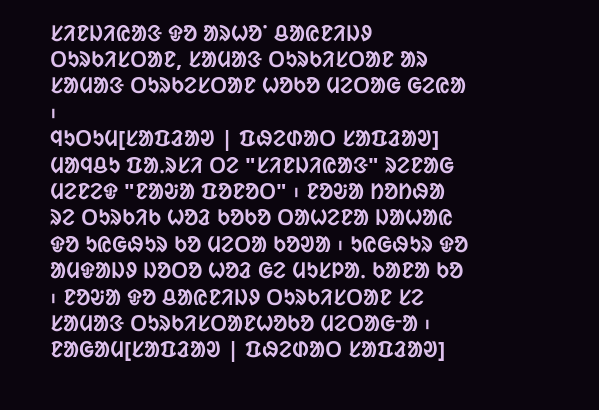ᱥᱤᱱᱡᱤᱭᱟᱝ ᱫᱚ ᱟᱨᱦᱚᱸ ᱪᱟᱭᱱᱤᱡᱽ ᱛᱩᱨᱠᱤᱥᱛᱟᱱ, ᱥᱟᱢᱟᱝ ᱛᱩᱨᱠᱤᱥᱛᱟᱱ ᱟᱨ ᱥᱟᱢᱟᱝ ᱛᱩᱨᱠᱮᱥᱛᱟᱱ ᱦᱚᱠᱚ ᱢᱮᱛᱟᱜ ᱜᱮᱭᱟ ᱾
ᱧᱩᱛᱩᱢ[ᱥᱟᱯᱲᱟᱣ | ᱯᱷᱮᱰᱟᱛ ᱥᱟᱯᱲᱟᱣ]
ᱢᱟᱧᱪᱩ ᱯᱟᱹᱨᱥᱤ ᱛᱮ "ᱥᱤᱱᱡᱤᱭᱟᱝ" ᱨᱮᱱᱟᱜ ᱢᱮᱱᱮᱫ "ᱱᱟᱶᱟ ᱯᱚᱱᱚᱛ" ᱾ ᱱᱚᱶᱟ ᱴᱚᱴᱷᱟ ᱨᱮ ᱛᱩᱨᱠᱤᱠ ᱦᱚᱲ ᱠᱚᱠᱚ ᱛᱟᱦᱮᱱᱟ ᱡᱟᱦᱟᱭ ᱫᱚ ᱩᱭᱜᱷᱩᱨ ᱠᱚ ᱢᱮᱛᱟ ᱠᱚᱣᱟ ᱾ ᱩᱭᱜᱷᱩᱨ ᱫᱚ ᱟᱢᱫᱟᱡᱽ ᱡᱚᱛᱚ ᱦᱚᱲ ᱜᱮ ᱢᱩᱥᱞᱟᱹ ᱠᱟᱱᱟ ᱠᱚ ᱾ ᱱᱚᱶᱟ ᱫᱚ ᱪᱟᱭᱱᱤᱡᱽ ᱛᱩᱨᱠᱤᱥᱛᱟᱱ ᱥᱮ ᱥᱟᱢᱟᱝ ᱛᱩᱨᱠᱤᱥᱛᱟᱱᱦᱚᱠᱚ ᱢᱮᱛᱟᱜᱼᱟ ᱾
ᱱᱟᱜᱟᱢ[ᱥᱟᱯᱲᱟᱣ | ᱯᱷᱮᱰᱟᱛ ᱥᱟᱯᱲᱟᱣ]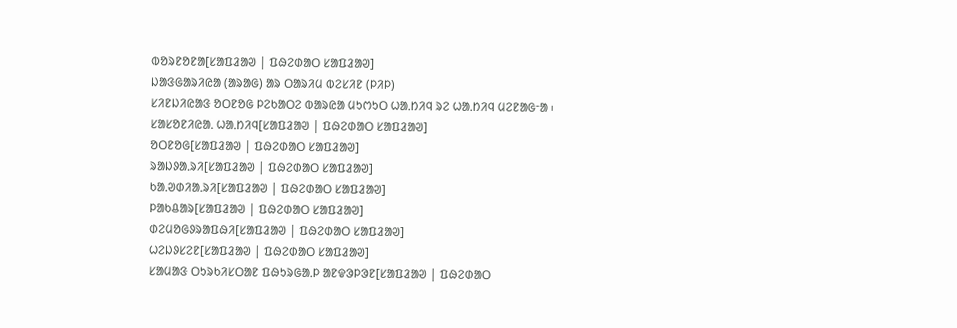ᱵᱚᱨᱱᱚᱱᱟ[ᱥᱟᱯᱲᱟᱣ | ᱯᱷᱮᱰᱟᱛ ᱥᱟᱯᱲᱟᱣ]
ᱡᱟᱝᱜᱟᱨᱤᱭᱟ (ᱟᱨᱟᱜ) ᱟᱨ ᱛᱟᱨᱤᱢ ᱵᱮᱥᱤᱱ (ᱞᱤᱞ)
ᱥᱤᱱᱡᱤᱭᱟᱝ ᱚᱛᱱᱚᱜ ᱞᱮᱠᱟᱛᱮ ᱵᱟᱨᱭᱟ ᱢᱩᱬᱩᱛ ᱦᱟᱹᱴᱤᱧ ᱨᱮ ᱦᱟᱹᱴᱤᱧ ᱢᱮᱱᱟᱜᱼᱟ ᱾
ᱥᱟᱥᱚᱱᱤᱭᱟᱹ ᱦᱟᱹᱴᱤᱧ[ᱥᱟᱯᱲᱟᱣ | ᱯᱷᱮᱰᱟᱛ ᱥᱟᱯᱲᱟᱣ]
ᱚᱛᱱᱚᱜ[ᱥᱟᱯᱲᱟᱣ | ᱯᱷᱮᱰᱟᱛ ᱥᱟᱯᱲᱟᱣ]
ᱨᱟᱡᱽᱟᱹᱨᱤ[ᱥᱟᱯᱲᱟᱣ | ᱯᱷᱮᱰᱟᱛ ᱥᱟᱯᱲᱟᱣ]
ᱠᱟᱹᱣᱰᱤᱟᱹᱨᱤ[ᱥᱟᱯᱲᱟᱣ | ᱯᱷᱮᱰᱟᱛ ᱥᱟᱯᱲᱟᱣ]
ᱞᱟᱠᱪᱟᱨ[ᱥᱟᱯᱲᱟᱣ | ᱯᱷᱮᱰᱟᱛ ᱥᱟᱯᱲᱟᱣ]
ᱰᱮᱢᱚᱜᱽᱨᱟᱯᱷᱤ[ᱥᱟᱯᱲᱟᱣ | ᱯᱷᱮᱰᱟᱛ ᱥᱟᱯᱲᱟᱣ]
ᱦᱮᱡᱽᱥᱮᱱ[ᱥᱟᱯᱲᱟᱣ | ᱯᱷᱮᱰᱟᱛ ᱥᱟᱯᱲᱟᱣ]
ᱥᱟᱢᱟᱝ ᱛᱩᱨᱠᱤᱥᱛᱟᱱ ᱯᱷᱩᱨᱜᱟᱹᱞ ᱟᱱᱫᱳᱞᱳᱱ[ᱥᱟᱯᱲᱟᱣ | ᱯᱷᱮᱰᱟᱛ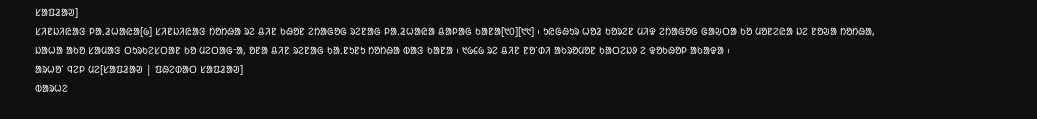ᱥᱟᱯᱲᱟᱣ]
ᱥᱤᱱᱡᱤᱭᱟᱝ ᱞᱟᱹᱲᱦᱟᱭᱟ[᱙] ᱥᱤᱱᱡᱤᱭᱟᱝ ᱴᱚᱴᱷᱟ ᱨᱮ ᱪᱤᱱ ᱠᱷᱚᱱ ᱮᱴᱟᱜᱚᱜ ᱨᱮᱱᱟᱜ ᱞᱟᱹᱲᱦᱟᱭᱟ ᱪᱟᱞᱟᱜ ᱠᱟᱱᱟ[᱑᱐][᱑᱑] ᱾ ᱩᱭᱜᱷᱩᱨ ᱦᱚᱲ ᱠᱚᱨᱮᱱ ᱢᱤᱫ ᱮᱴᱟᱜᱚᱜ ᱜᱟᱶᱛᱟ ᱠᱚ ᱢᱚᱱᱮᱭᱟ ᱡᱮ ᱱᱚᱶᱟ ᱴᱚᱴᱷᱟ, ᱡᱟᱦᱟ ᱟᱠᱚ ᱥᱟᱢᱟᱝ ᱛᱩᱨᱠᱮᱥᱛᱟᱱ ᱠᱚ ᱢᱮᱛᱟᱜᱼᱟ, ᱚᱱᱟ ᱪᱤᱱ ᱨᱮᱱᱟᱜ ᱠᱟᱹᱱᱩᱱᱩ ᱴᱚᱴᱷᱟ ᱵᱟᱝ ᱠᱟᱱᱟ ᱾ ᱑᱙᱔᱙ ᱨᱮ ᱪᱤᱱ ᱱᱚᱸᱰᱤ ᱟᱠᱨᱚᱢᱚᱱ ᱠᱟᱛᱮᱡᱽ ᱮ ᱫᱚᱠᱷᱚᱞ ᱟᱠᱟᱫᱟ ᱾
ᱟᱨᱦᱚᱸ ᱧᱮᱞ ᱢᱮ[ᱥᱟᱯᱲᱟᱣ | ᱯᱷᱮᱰᱟᱛ ᱥᱟᱯᱲᱟᱣ]
ᱵᱟᱨᱦᱮ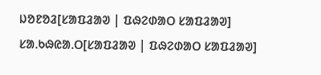ᱡᱚᱱᱚᱲ[ᱥᱟᱯᱲᱟᱣ | ᱯᱷᱮᱰᱟᱛ ᱥᱟᱯᱲᱟᱣ]
ᱥᱟᱹᱠᱷᱭᱟᱹᱛ[ᱥᱟᱯᱲᱟᱣ | ᱯᱷᱮᱰᱟᱛ ᱥᱟᱯᱲᱟᱣ]